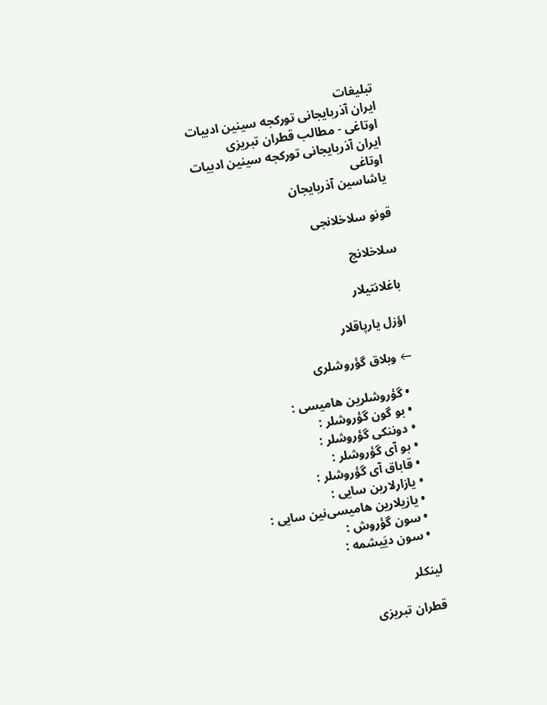تبلیغات
ایران آذربایجانی تورکجه سینین ادبیات اوتاغی - مطالب قطران تبریزی
ایران آذربایجانی تورکجه سینین ادبیات اوتاغی
یاشاسین آذربایجان

قونو سلاخلانجی

سلاخلانج

باغلانتیلار

اؤزل یارپاقلار‌

← وبلاق گؤروشلری

  • گؤروشلرین هامیسی :
  • بو گون گؤروشلر :
  • دوننکی گؤروشلر :
  • بو آی گؤروشلر :
  • قاباق آی گؤرو‌شلر :
  • یازارلارین سایی :
  • یازیلارین هامیسی‌نین سایی :
  • سون گؤروش :
  • سون دیَیشمه :

لینکلر‌

قطران تبریزی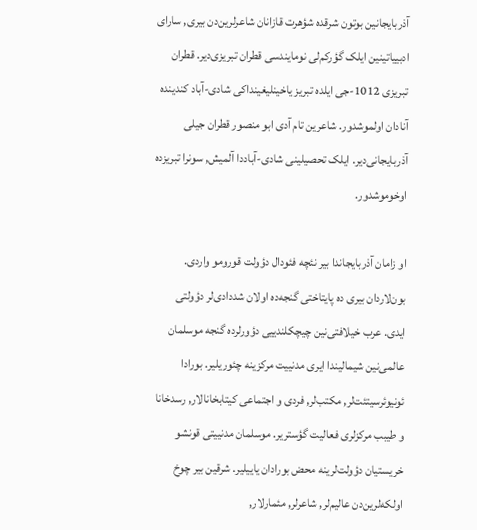آذربایجانین بوتون شرقده شؤهرت قازانان شاعر‌لرین‌دن بیری, سارای ادبییاتینین ایلک گؤرکم‌لی نومایندسی قطران تبریزی‌دیر. قطران تبریزی 1012-جی ایلده تبریز یاخینلیغینداکی شادی-آباد کندینده آنا‌دان اولموشدور. شاعرین تام آدی ابو منصور قطران جیلی آذربایجانی‌دیر. ایلک تحصیلینی شادی-آباددا آلمیش, سونرا تبریزده اوخوموشدور.

او زامان آذربایجاندا بیر نئچه فئودال دؤولت قورومو واردی. بون‌لار‌دان بیری ده پایتاختی گنجه‌ده اولان شددادی‌لر دؤولتی ایدی. عرب خیلافتی‌نین چیچکلندییی دؤور‌لرده گنجه موسلمان عالمی‌نین شیمالیندا ایری مدنییت مرکزینه چئوریلیر. بورادا ئونیوئرسیتئت‌لر, مکتب‌لر, فردی و اجتماعی کیتابخانا‌لار, رسدخانا و طیبب مرکز‌لری فعالیت گؤستریر. موسلمان مدنییتی قونشو خریستیان دؤولت‌لرینه محض بورا‌دان یاییلیر. شرقین بیر چوخ اولکه‌لرین‌دن عالیم‌لر, شاعر‌لر, مئمار‌لار,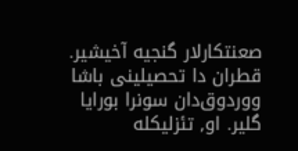صعنتکار‌لار گنجیه آخیشیر. قطران دا تحصیلینی باشا ووردوق‌دان سونرا بورایا گلیر. او, تئزلیکله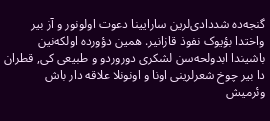گنجه‌ده شددادی‌لرین سارایینا دعوت اولونور و آز بیر واختدا بؤیوک نفوذ قازانیر. همین دؤورده اولکه‌نین باشیندا ابدولحه‌سن لشکری دوروردو و طبیعی کی, قطران دا بیر چوخ شعر‌لرینی اونا و اونونلا علاقه دار باش وئرمیش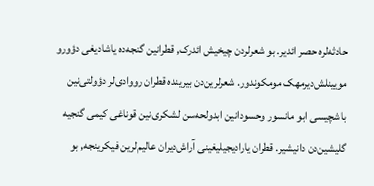حادثه‌لره حصر ائدیر. بو شعر‌لر‌دن چیخیش ائدرک, قطرانین گنجه‌ده یاشادیغی دؤورو مویینلش‌دیرمهک مومکوندور. شعر‌لرین‌دن بیرینده قطران رووادی‌لر دؤولتی‌نین باشچیسی ابو مانسور وحسو‌دانین ابدولحه‌سن لشکری‌نین قوناغی کیمی گنجیه گلیشین‌دن دانیشیر. قطران یارادیجیلیغینی آراش‌دیران عالیم‌لرین فیکرینجه, بو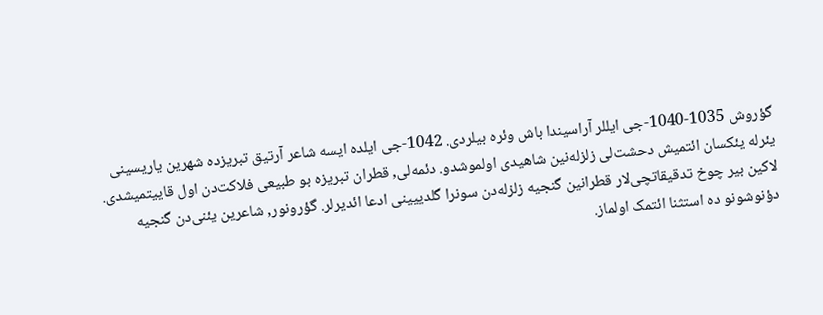گؤروش 1035-1040-جی ایللر آرا‌سیندا باش وئره بیلردی. 1042-جی ایلده ایسه شاعر آرتیق تبریزده شهرین یاریسینی یئرله یئکسان ائتمیش دحشت‌لی زلزله‌نین شاهیدی اولموشدو. دئمه‌لی, قطران تبریزه بو طبیعی فلاکت‌دن اول قاییتمیشدی. لاکین بیر چوخ تدقیقاتچی‌لار قطرانین گنجیه زلزله‌دن سونرا گلدییینی ادعا ائدیر‌لر. گؤرونور, شاعرین یئنی‌دن گنجیه دؤنوشونو ده استثنا ائتمک اولماز.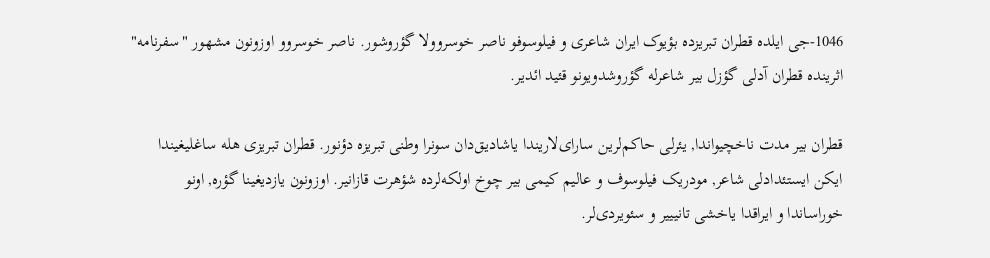1046-جی ایلده قطران تبریزده بؤیوک ایران شاعری و فیلوسوفو ناصر خوسروولا گؤروشور. ناصر خوسروو اوزونون مشهور "سفرنامه" اثرینده قطران آدلی گؤزل بیر شاعرله گؤروشدویونو قئید ائدیر.

قطران بیر مدت ناخچیواندا, یئر‌لی حاکم‌لرین سارای‌لاریندا یاشادیق‌دان سونرا وطنی تبریزه دؤنور. قطران تبریزی هله ساغلیغیندا ایکن ایستئداد‌لی شاعر, مودریک فیلوسوف و عالیم کیمی بیر چوخ اولکه‌لرده شؤهرت قازانیر. اوزونون یازدیغینا گؤره, اونو خوراساندا و ایراقدا یاخشی تانیییر و سئویردی‌لر.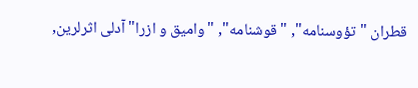قطران "تؤوسنامه", "قوشنامه", "وامیق و ازرا" آدلی اثر‌لرین,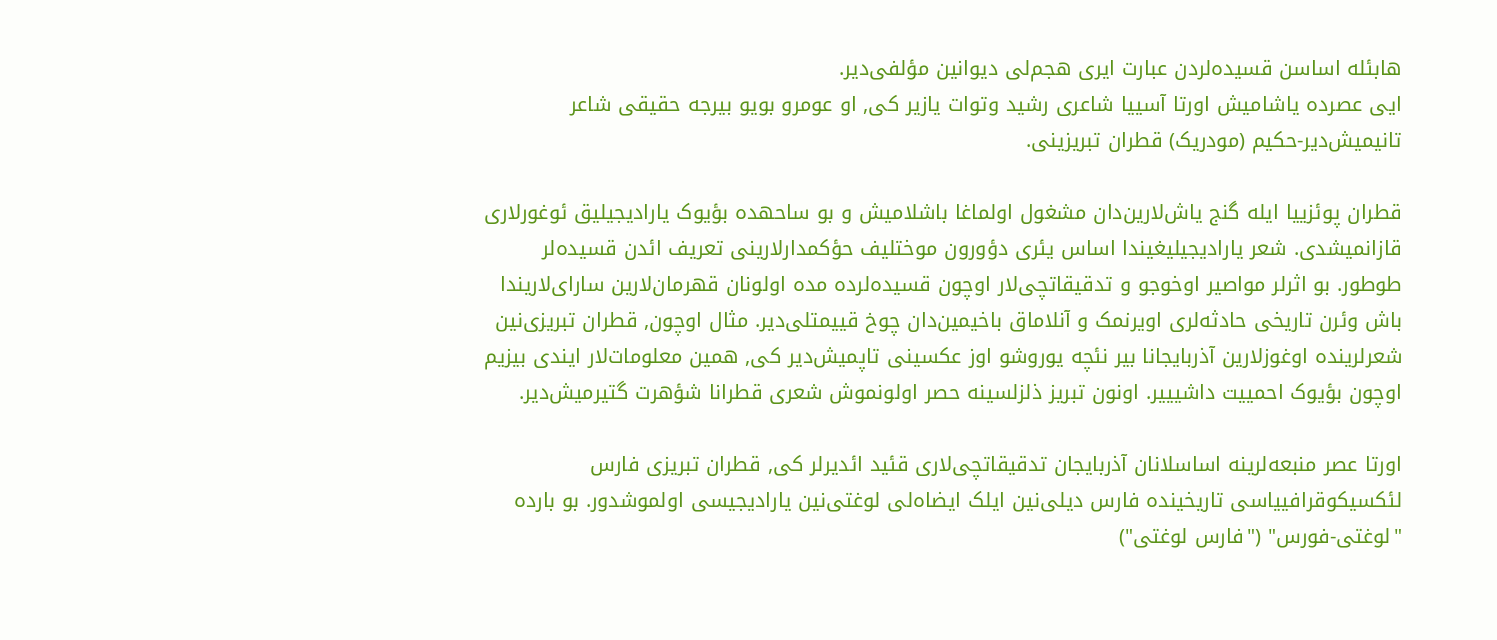هابئله اسا‌سن قسیده‌لر‌دن عبارت ایری هجم‌لی دیوانین مؤلفی‌دیر.
ایی عصرده یاشامیش اورتا آسییا شاعری رشید وتوات یازیر کی, او عومرو بویو بیرجه حقیقی شاعر تانیمیش‌دیر-حکیم (مودریک) قطران تبریزینی.

قطران پوئزییا ایله گنج یاش‌لارین‌دان مشغول اولماغا باشلامیش و بو ساحهده بؤیوک یارادیجیلیق ئوغور‌لاری قازانمیشدی. شعر یارادیجیلیغیندا اساس یئری دؤورون موختلیف حؤکمدار‌لارینی تعریف ائدن قسیده‌لر طوطور. بو اثر‌لر مواصیر اوخوجو و تدقیقاتچی‌لار اوچون قسیده‌لرده مده اولونان قهرمان‌لارین سارای‌لاریندا باش وئرن تاریخی حادثه‌لری اویرنمک و آنلاماق باخیمین‌دان چوخ قییمتلی‌دیر. مثال اوچون, قطران تبریزی‌نین شعر‌لرینده اوغوز‌لارین آذربایجانا بیر نئچه یوروشو اوز عکسینی تاپمیش‌دیر کی, همین معلومات‌لار ایندی بیزیم اوچون بؤیوک احمییت داشیییر. اونون تبریز ذلزلسینه حصر اولونموش شعری قطرانا شؤهرت گتیرمیش‌دیر.

اورتا عصر منبعه‌لرینه اساسلانان آذربایجان تدقیقاتچی‌لاری قئید ائدیر‌لر کی, قطران تبریزی فارس لئکسیکوقرافییاسی تاریخینده فارس دیلی‌نین ایلک ایضاه‌لی لوغتی‌نین یارادیجیسی اولموشدور. بو بارده "لوغتی-فورس" ("فارس لوغتی")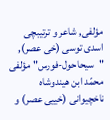مؤلفی, شاعر و ترتیبچی اسدی توسی (خی عصر), "سیحاحول-فورس" مؤلفی محمّد ابن هیندوشاه ناخچیوانی (خییی عصر) و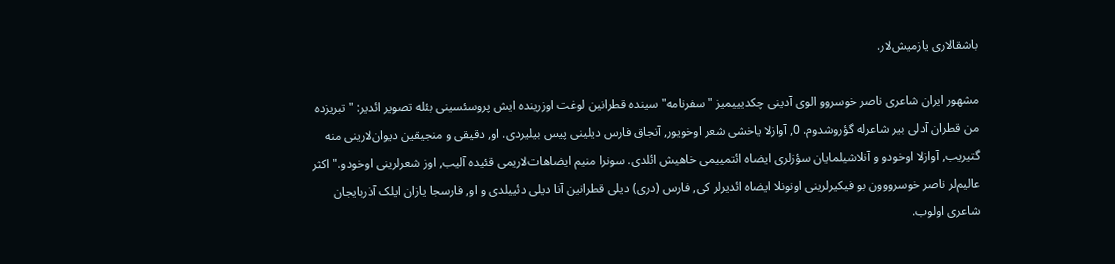باشقا‌لاری یازمیش‌لار.

مشهور ایران شاعری ناصر خوسروو الوی آدینی چکدیییمیز "سفرنامه"سینده قطرانین لوغت اوزرینده ایش پروسئسینی بئله تصویر ائدیر: "تبریزده من قطران آدلی بیر شاعرله گؤروشدوم. 0, آوازلا یاخشی شعر اوخویور, آنجاق فارس دیلینی پیس بیلیردی. او, دقیقی و منجیقین دیوان‌لارینی منه گتیریب, آوازلا اوخودو و آنلاشیلمایان سؤز‌لری ایضاه ائتمییمی خاهیش ائلدی. سونرا منیم ایضاهات‌لاریمی قئیده آلیب, اوز شعر‌لرینی اوخودو." اکثر عالیم‌لر ناصر خوسرووون بو فیکیر‌لرینی اونونلا ایضاه ائدیر‌لر کی, فارس (دری) دیلی قطرانین آنا دیلی دئییلدی و او, فارسجا یازان ایلک آذربایجان شاعری اولوب.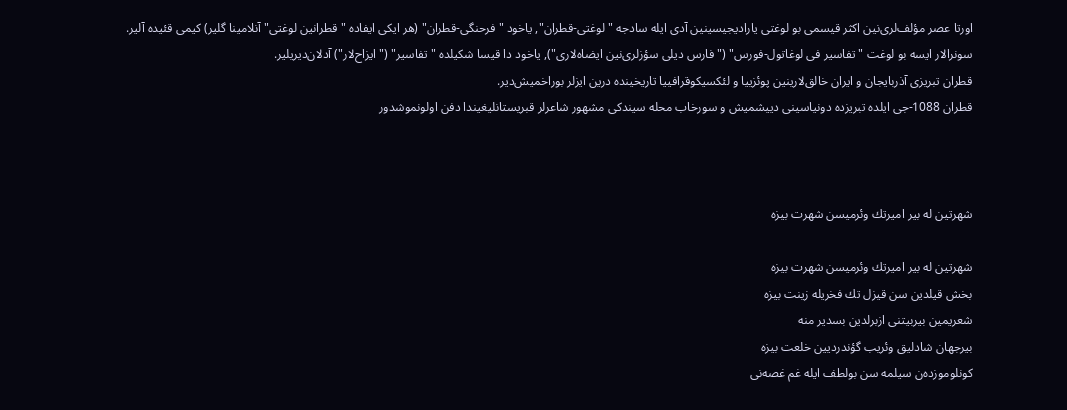اورتا عصر مؤلف‌لری‌نین اکثر قیسمی بو لوغتی یارادیجیسینین آدی ایله سادجه "لوغتی-قطران", یاخود "فرحنگی-قطران" (هر ایکی ایفاده "قطرانین لوغتی" آنلامینا گلیر) کیمی قئیده آلیر. سونرا‌لار ایسه بو لوغت "تفاسیر فی لوغاتول-فورس" ("فارس دیلی سؤز‌لری‌نین ایضاه‌لاری"), یاخود دا قیسا شکیلده "تفاسیر" ("ایزاح‌لار") آدلان‌دیریلیر.
قطران تبریزی آذربایجان و ایران خالق‌لارینین پوئزییا و لئکسیکوقرافییا تاریخینده درین ایزلر بوراخمیش‌دیر.
قطران 1088-جی ایلده تبریزده دونیاسینی دییشمیش و سورخاب محله سیندکی مشهور شاعر‌لر قبریستانلیغیندا دفن اولونموشدور



شهرتین‌ له بیر امیرتك‌ وئرمیسن‌ شهرت‌ بیزه

شهرتین‌ له بیر امیرتك‌ وئرمیسن‌ شهرت‌ بیزه
بخش‌ قیلدین‌ سن‌ قیزل‌ تك‌ فخریله زینت‌ بیزه‌
شعریمین‌ بیربیتنی‌ ازبرلدین‌ بسدیر منه
بیرجهان‌ شادلیق وئریب گؤندردیین‌ خلعت بیزه‌
كونلوموزده‌ن‌ سیلمه‌ سن‌ بولطف ایله غم‌ غصه‌نی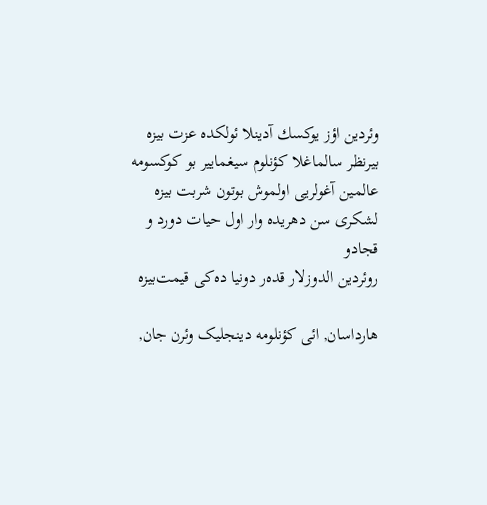وئردین‌ اؤز یوكسك‌ آدینلا ئولكده‌ عزت‌ بیزه‌
بیرنظر سالماغلا كؤنلوم‌ سیغماییر بو كوكسومه
عالمین‌ آغولریی‌ اولموش‌ بوتون‌ شربت‌ بیزه‌
لشكری‌ سن‌ دهریده‌ وار اول‌ حیات‌ دورد و قجادو
روئردین‌ الدوزلار قده‌ر دونیا ده‌كی قیمت‌بیزه‌

هارداسان, ائی کؤنلومه دینجلیک وئرن جان,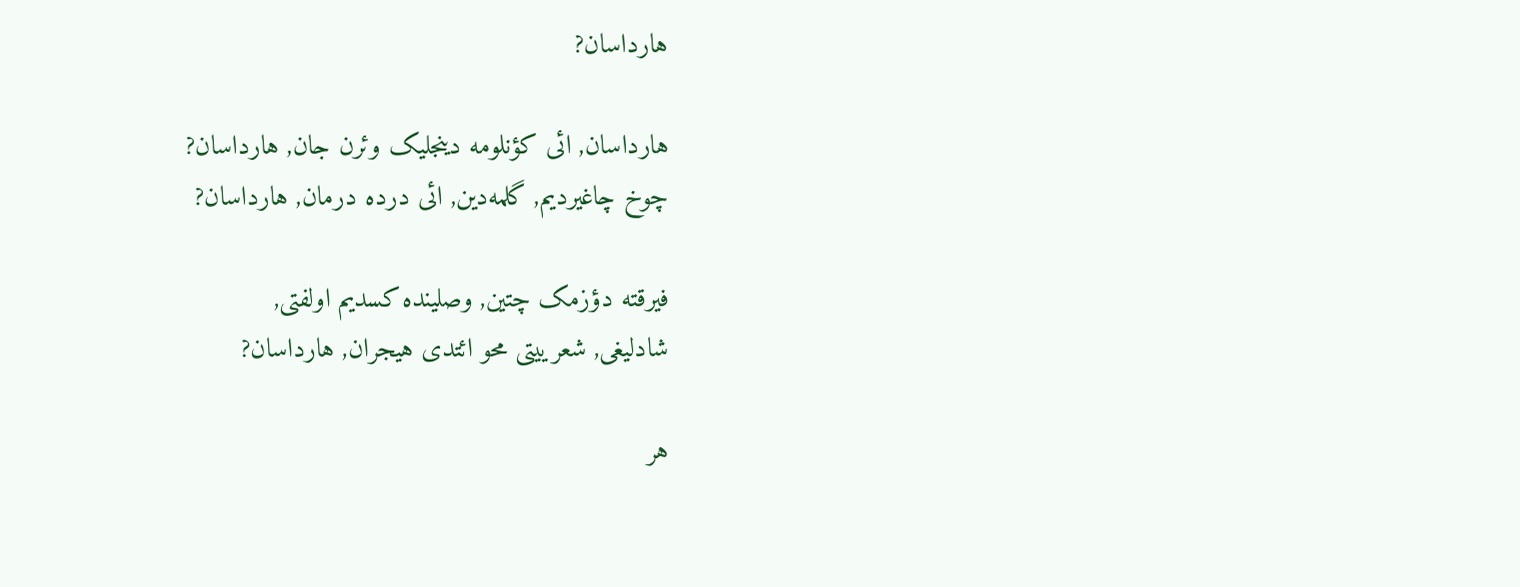هارداسان?

هارداسان, ائی کؤنلومه دینجلیک وئرن جان, هارداسان?
چوخ چاغیردیم, گلمه‌دین, ائی درده درمان, هارداسان?

فیرقته دؤزمک چتین, وصلینده کسدیم اولفتی,
شادلیغی, شعرییتی محو ائتدی هیجران, هارداسان?

هر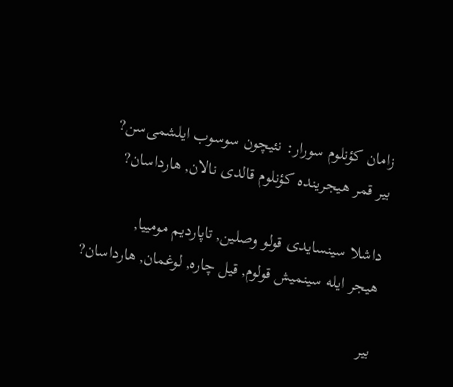زامان کؤنلوم سورار: نئیچون سوسوب ایلشمی‌سن?
بیر قمر هیجرینده کؤنلوم قالدی نالان, هارداسان?

داشلا سینسایدی قولو وصلین, تاپاردیم مومییا,
هیجر ایله سینمیش قولوم, قیل چاره, لوغمان, هارداسان?

بیر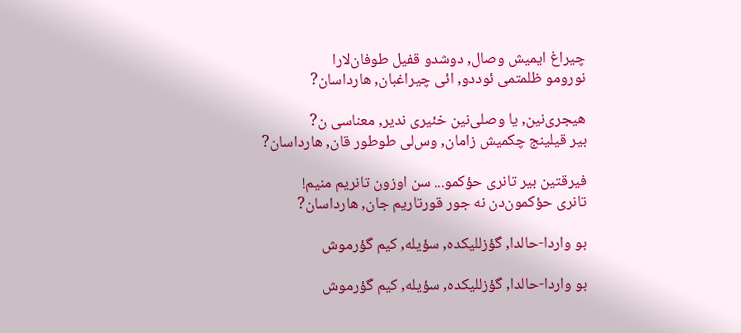چیراغ ایمیش وصال, دوشدو قفیل طوفان‌لارا
نورومو ظلمتمی ئوددو, ائی چیراغبان, هارداسان?

هیجری‌نین, یا وصلی‌نین خئیری ندیر, معناسی ن?
بیر قیلینج چکمیش زامان, وس‌لی طوطور قان, هارداسان?

فیرقتین بیر تانری حؤکمو... سن اوزون تانریم منیم!
تانری حؤکمون‌دن نه جور قورتاریم جان, هارداسان?

بو واردا-حالدا, گؤزللیکده, سؤیله, کیم گؤرموش

بو واردا-حالدا, گؤزللیکده, سؤیله, کیم گؤرموش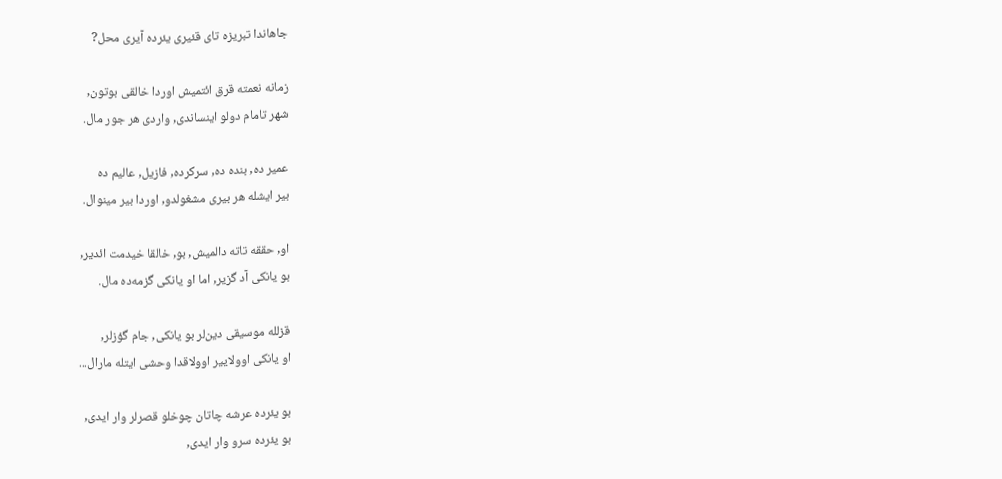جاهاندا تبریزه تای قئیری یئرده آیری محل?

زمانه نعمته قرق ائتمیش اوردا خالقی بوتون,
شهر تامام دولو اینساندی, واردی هر جور مال.

عمیر ده, بنده ده, سرکرده, فازیل, عالیم ده
بیر ایشله هر بیری مشغولدو, اوردا بیر مینوال.

او, حققه تاته دالمیش, بو, خالقا خیدمت ائدیر,
بو یانکی آد گزیر, اما او یانکی گزمه‌ده مال.

قزلله موسیقی دین‌لر بو یانکی, جام گؤز‌لر,
او یانکی اوولاییر اوولاقدا وحشی ایتله مارال...

بو یئرده عرشه چاتان چوخلو قصر‌لر وار ایدی,
بو یئرده سرو وار ایدی,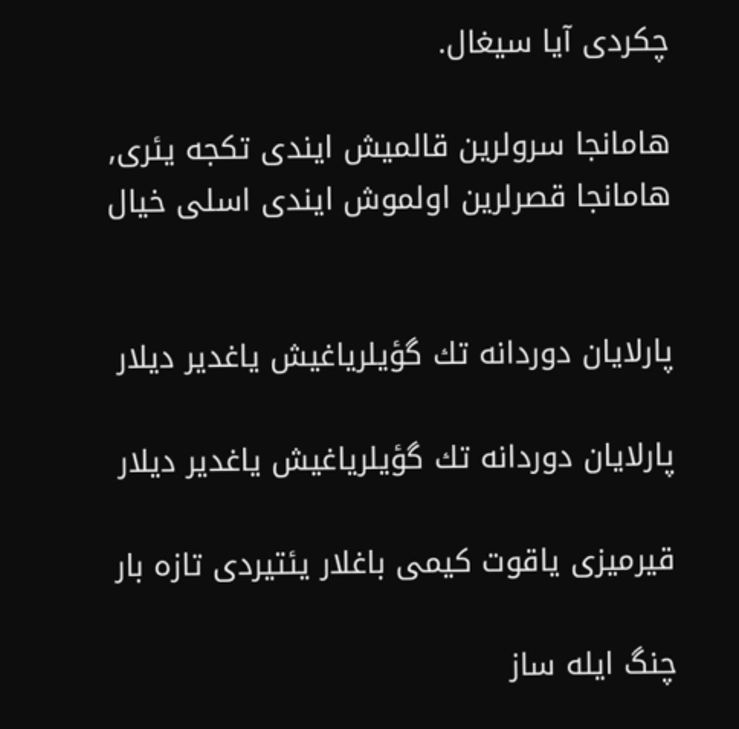چکردی آیا سیغال.

هامانجا سرو‌لرین قالمیش ایندی تکجه یئری,
هامانجا قصر‌لرین اولموش ایندی اسلی خیال


پارلایان‌ دوردانه تك گؤیلریاغیش‌ یاغدیر دیلار

پارلایان‌ دوردانه تك گؤیلریاغیش‌ یاغدیر دیلار

قیرمیزی‌ یاقوت‌ كیمی‌ باغلار یئتیردی تازه‌ بار

چنگ‌ ایله ساز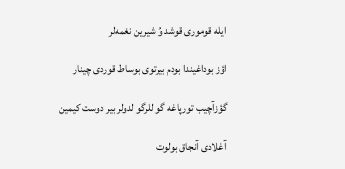ایله قوموری‌ قوشد وُ شیرین‌ نغمه‌لر

اؤز بوداغیندا بودم‌ بیرتوی بوساط قوردی‌ چینار

گؤزآچیب‌ تورپاغه‌ گو للرگو لدولر بیر دوست‌ كیمین

آغلادی‌ آنجاق‌ بولوت‌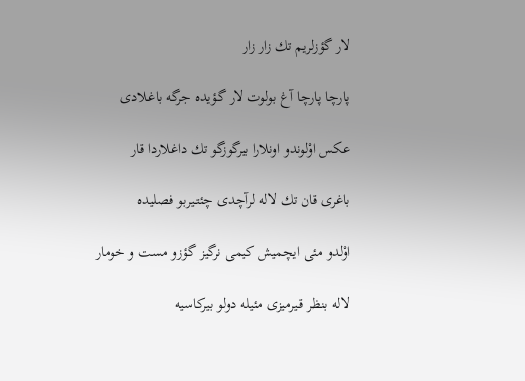لار گؤزلریم‌ تك‌ زار زار

پارچا پارچا آغ بولوت‌ لار گـؤیده جرگه باغـلادی

عكس‌ اوْلوندو اونلارا بیرگوز‌گو تك‌ داغلاردا قار

باغری‌ قان‌ تك‌ لاله لرآچدی‌ چئتـیربو فصلیده

اوْلدو مئی‌ ایچمیش‌ كیمی نرگیز گؤز‌و مست‌ و خومار

لاله بنظر قـیرمیزی‌ مئیله دولو بیركاسیه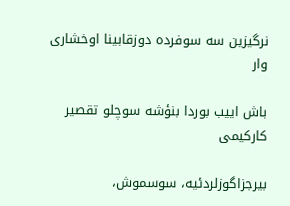نرگیزین سه سوفرده‌ دوزقابینا اوخشاری‌ وار

باش‌ اییب بوردا بنؤشه‌ سوچلو تقصیر كاركیمی

بیرجزاگوزلردئیه‌، سوسموش‌،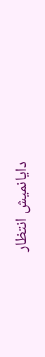دایانمیش‌ انتظار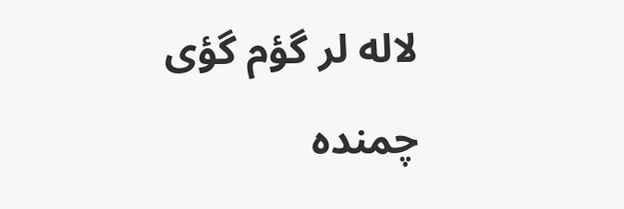لاله‌ لر گؤم‌ گؤی‌ چمنده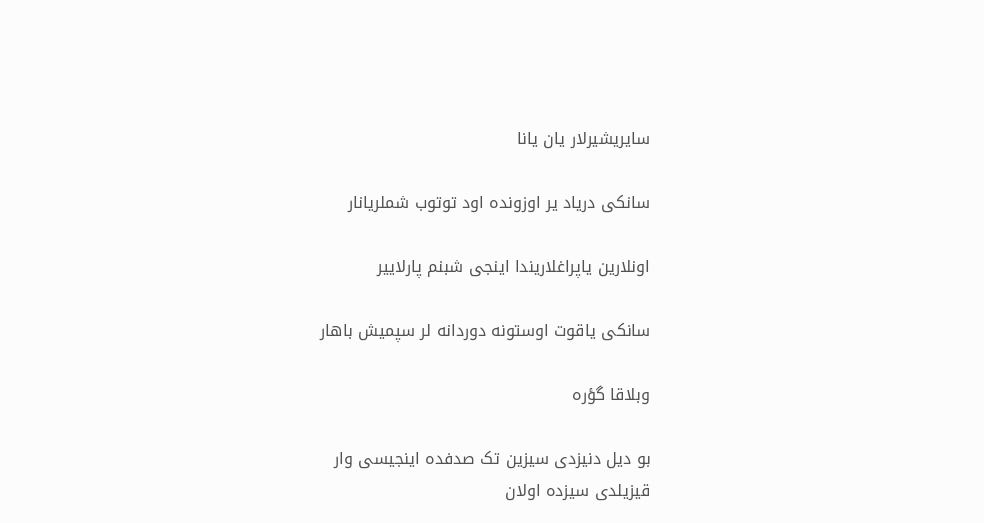سایریشیرلار یان‌ یانا

سانكی دریاد یر اوزونده اود توتوب شملریانار

اونلارین‌ یاپراغلاریندا اینجی‌ شبنم پارلاییر

سانكی‌ یاقوت‌ اوستونه‌ دوردانه‌ لر سپمیش‌ باهار

وبلاقا گؤره

بو دیل دنیزدی سیزین تک صدفده اینجیسی وار
قیزیلدی سیزده اولان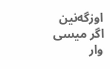اوزگه‌نین اگر میسی وار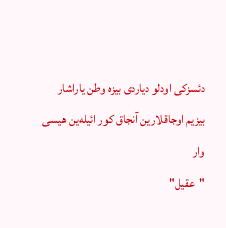دئسزکی اودلو دیاردی بیزه وطن یاراشار
بیزیم اوجاقلارین آنجاق کور ائیله‌ین هیسی وار
"عقیل"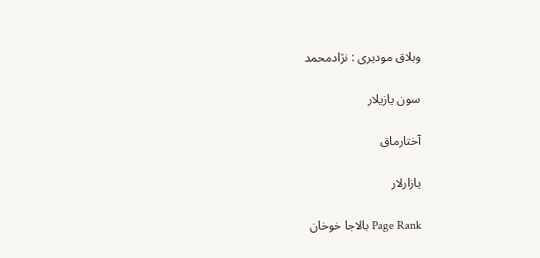وبلاق مودیری : نژادمحمد

سون یازیلار

آختارماق

یازارلار

Page Rank بالاجا خوخان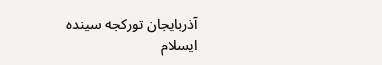آذربایجان تورکجه سینده ایسلام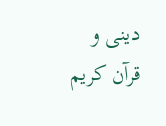دینی و قرآن کریم